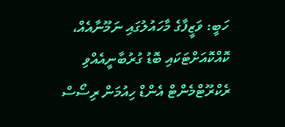ހަބީ: ވަޒީފާގެ މާހައުލުގައި ނަމޫނާއެއް، ކޮއްކޮއަށްޓަކައި ބޮޑު ގުރުބާނީއެއްވި
ރެކްރޫޓްމެންޓް އެންޑް ހިއުމަން ރިސޯސް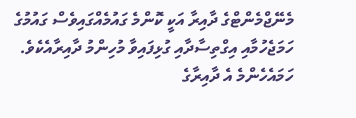މެނޭޖްމެންޓްގެ ދާއިރާ އަކީ ކޮންމެ ގައުމެއްގައިވެސް ގައުމުގެ ހަމަޖެހުމާއި އިގްތިސާދާއި ގުޅިފައިވާ މުހިންމު ދާއިރާއެކެވެ. ހަމައެހެންމެ އެ ދާއިރާގެ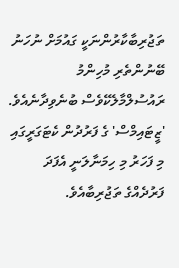ތަޖުރިބާކާރުންނަކީ ގައުމަށް ނުހަނު ބޭނުންތެރި މުހިންމު ރައުސުލްމާލެކޭވެސް ބުނެވިދާނެއެވެ.
'ޒީޓައިމްސް' ގެ ފަރުދުން ކެޓަގަރީގައި މި ފަހަރު މި ހިމަނާލަނީ އެފަދަ ފަރުދެއްގެ ތަޖުރިބާއެވެ.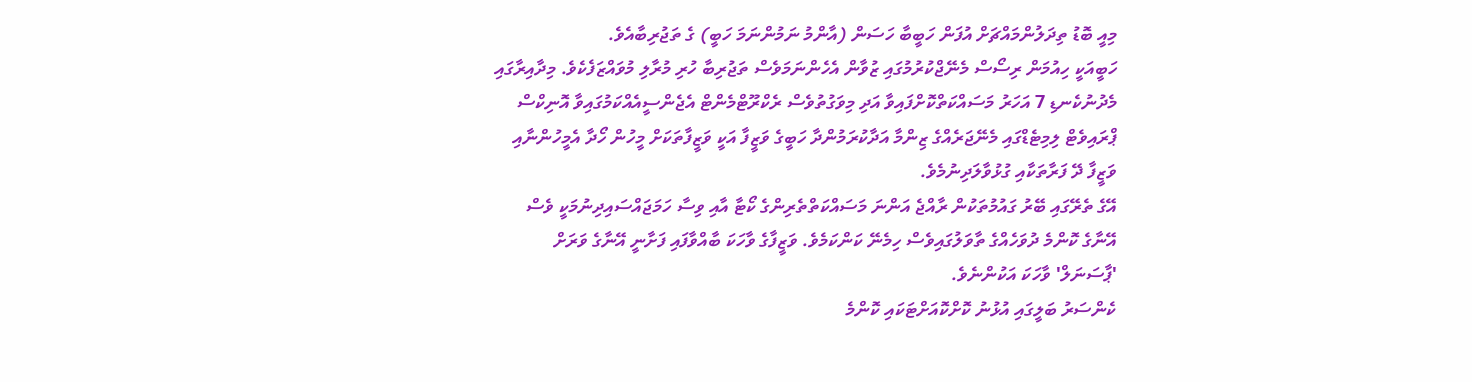މިއީ ބޮޑު ތިދަލުންމައްޗަށް އުފަން ހަބީބާ ހަސަން (އާންމު ނަމުންނަމަ ހަބީ) ގެ ތަޖުރިބާއެވެ.
ހަބީއަކީ ހިއުމަން ރިސޯސް މެނޭޖްކުރުމުގައި ޒުވާން އެހެންނަމަވެސް ތަޖުރިބާ ހުރި މުރާލި މުވައްޒަފެކެވެ. މިދާއިރާގައި މެދުނުކެނޑި 7 އަހަރު މަސައްކަތްކޮށްފައިވާ އަދި މިވަގުތުވެސް ރެކްރޫޓްމެންޓް އެޖެންސީއެއްކަމުގައިވާ އޮނިކްސް ޕްރައިވެޓް ލިމިޓެޑްގައި މެނޭޖަރެއްގެ ޒިންމާ އަދާކުރަމުންދާ ހަބީގެ ވަޒީފާ އަކީ ވަޒީފާތަކަށް މީހުން ހޯދާ އެމީހުންނާއި ވަޒީފާ ދޭ ފަރާތަކާއި ގުޅުވާލަދިނުމެވެ.
އޭގެ ތެރޭގައި ބޭރު ގައުމުތަކުން ރާއްޖެ އަންނަ މަސައްކަތްތެރިންގެ ކޯޓާ އާއި ވިސާ ހަމަޖައްސައިދިނުމަކީ ވެސް އޭނާގެ ކޮންމެ ދުވަހެއްގެ ތާވަލުގައިވެސް ހިމެނޭ ކަންކަމެވެ. ވަޒީފާގެ ވާހަކަ ބާއްވާފައި ފަށާނީ އޭނާގެ ވަރަށް 'ޕާސަނަލް' ވާހަކަ އަކުންނެވެ.
ކެންސަރު ބަލީގައި އުޅުނު ކޮށްކޮއަށްޓަކައި ކޮންމެ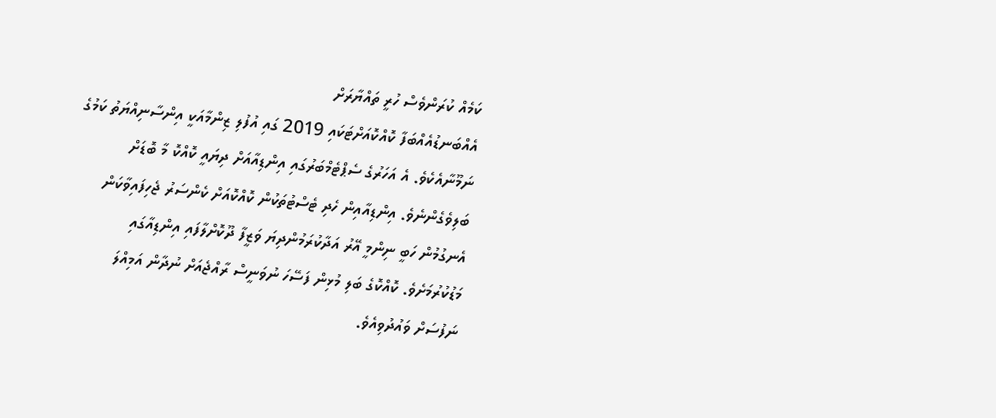ކަމެއް ކުރަންވެސް ހުރީ ތައްޔާރަށް
އެއްބަނޑުއެއްބަފާ ކޮއްކޮއަށްޓަކައި 2019 ގައި އުފުލި ޒިންމާއަކީ އިންސާނިއްޔަތު ކަމުގެ ނަމޫނާއެކެވެ. އެ އަހަރުގެ ސެޕްޓެމްބަރުގައި އިންޑިއާއަށް ދިޔައީ ކޮއްކޮ މާ ބޮޑަށް ބަލިވެގެންނެވެ. އިންޑިއާއިން ހެދި ޓެސްޓުތަކުން ކޮއްކޮއަށް ކެންސަރު ޖެހިފައިވާކަން އެނގުމުން ހަބީ ނިންމީ އޭރު އަދާކުރަމުންދިޔަ ވަޒީފާ ދޫކޮށްލާފައި އިންޑިއާގައި މަޑުކުރުމަށެވެ. ކޮއްކޮގެ ބަލި މުޅިން ފަސޭހަ ނުވަނީސް ރާއްޖެއަށް ނުދާން އަމިއްލަ ނަފުސަށް ވައުދުވިއެވެ.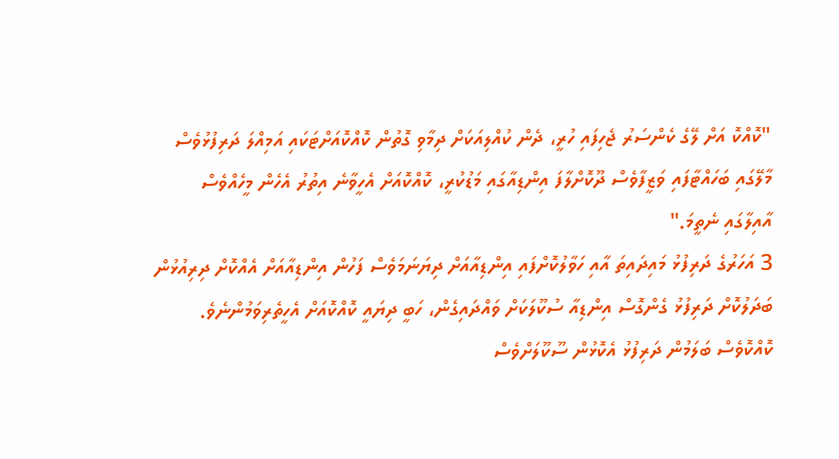"ކޮއްކޮ އަށް ލޭގެ ކެންސަރު ޖެހިފައި ހުރީ، ދެން ކުއްލިއަކަށް ދިމާވި ގޮތުން ކޮއްކޮއަށްޓަކައި އަމިއްލަ ދަރިފުޅުވެސް މާލޭގައި ބަހައްޓާފައި ވަޒީފާވެސް ދޫކޮށްލާފަ އިންޑިއާގައި މަޑުކުރީ، ކޮއްކޮއަށް އެހީވާނެ އިތުރު އެހެން މީހެއްވެސް އާއިލާގައި ނެތީމަ."
3 އަހަރުގެ ދަރިފުޅު މައިދައިތަ އާއި ހަވާލުކޮށްފައި އިންޑިއާއަށް ދިޔަނަމަވެސް ފަހުން އިންޑިއާއަށް އެއްކޮށް ދިރިއުޅުން ބަދަލުކޮށް ދަރިފުޅު ގެންގޮސް އިންޑިއާ ސުކޫލަކަށް ވައްދައިގެން، ހަބީ ދިޔައީ ކޮއްކޮއަށް އެހީތެރިވަމުންނެވެ.
ކޮއްކޮވެސް ބަލަމުން ދަރިފުޅު އެކޮޅުން ސޫކޫލަށްވެސް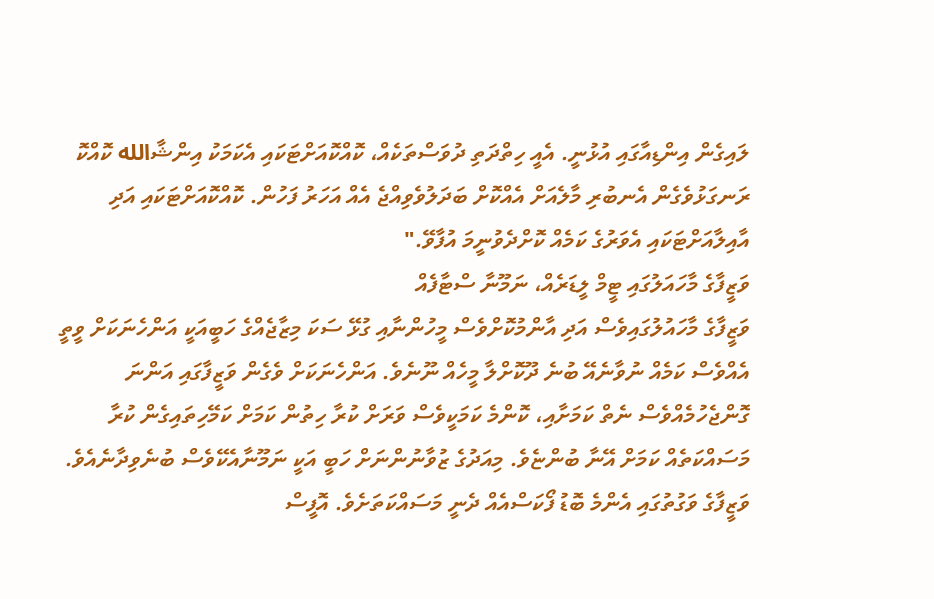ލައިގެން އިންޑިއާގައި އުޅުނީ. އެއީ ހިތްދަތި ދުވަސްތަކެއް، ކޮއްކޮއަށްޓަކައި އެކަމަކު އިންޝާالله ކޮއްކޮ ރަނގަޅުވެގެން އެނބުރި މާލެއަށް އެއްކޮށް ބަދަލުވެވިއްޖެ އެއް އަހަރު ފަހުން. ކޮއްކޮއަށްޓަކައި އަދި އާއިލާއަށްޓަކައި އެވަރުގެ ކަމެއް ކޮށްދެވުނީމަ އުފާވޭ."
ވަޒީފާގެ މާހައަލުގައި ޓީމް ލީޑަރެއް، ނަމޫނާ ސްޓާފެއް
ވަޒީފާގެ މާހައުލުގައިވެސް އަދި އާންމުކޮށްވެސް މީހުންނާއި ގުޅޭ ސަކަ މިޒާޖެއްގެ ހަބީއަކީ އަންހެނަކަށް ވީތީ އެއްވެސް ކަމެއް ނުވާނެއޭ ބުނެ ދޫކޮށްލާ މީހެއް ނޫނެވެ. އަންހެނަކަށް ވެގެން ވަޒީފާގައި އަންނަ ގޮންޖެހުމެއްވެސް ނެތް ކަމަށާއި، ކޮންމެ ކަމަކީވެސް ވަރަށް ކުރާ ހިތުން ކަމަށް ކަމޭހިތައިގެން ކުރާ މަސައްކަތެއް ކަމަށް އޭނާ ބުންޏެވެ. މިއަދުގެ ޒުވާނުންނަށް ހަބީ އަކީ ނަމޫނާއެކޭވެސް ބުނެވިދާނެއެވެ.
ވަޒީފާގެ ވަގުތުގައި އެންމެ ބޮޑު ފޯކަސްއެއް ދެނީ މަސައްކަތަށެވެ. އޮފީސް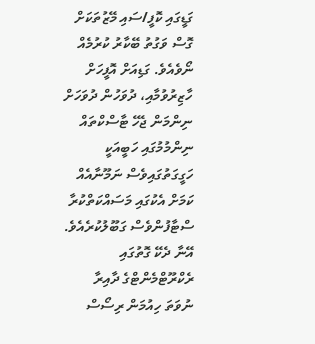ގަޑީގައި ކޮފީ/ސައި މޭޒުތަކަށް ގޮސް ވަގުތު ބޭކާރު ކުރުމެއް ނޯވެއެވެ. ގަޑިއަށް އޮފީހަށް ހާޒިރުވުމާއި، ދުވަހުން ދުވަހަށް ނިންމަން ޖެހޭ ޓާސްކްތައް ނިންމުމުގައި ހަބީއަކީ ހަގީގަތުގައިވެސް ނަމޫނާއެއް ކަމަށް އެކުގައި މަސައްކަތްކުރާ ސްޓާފުންވެސް ގަބޫލުކުރެއެވެ.
އޭނާ ދެކޭ ގޮތުގައި ރެކްރޫޓްމެންޓްގެ ދާއިރާ ނުވަތަ ހިއުމަން ރިސޯސް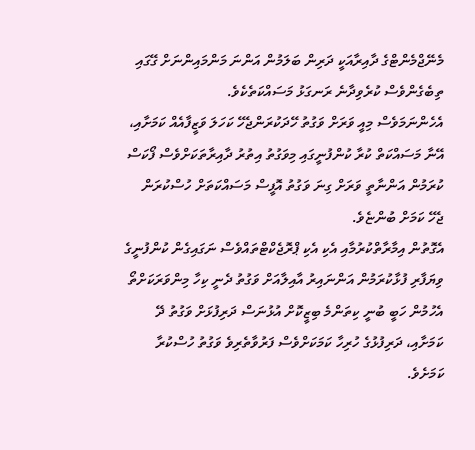މެނޭޖްމެންޓްގެ ދާއިރާއަކީ ދަރިން ބަލަމުން އަންނަ މަންމައިންނަށް ގޭގައި ތިބެގެންވެސް ކުރެވިދާނެ ރަނގަޅު މަސައްކަތެކެވެ.
އެހެންނަމަވެސް މިއީ ވަރަށް ވަގުތު ހޭދަކުރަންޖެހޭ ކަހަލަ ވަޒީފާއެއް ކަމަށާއި، އޭނާ މަސައްކަތް ކުރާ ކުންފުނީގައި މިވަގުތު އިތުރު ދާއިރާތަކަށްވެސް ފޯކަސް ކުރަމުން އަންނާތީ ވަރަށް ގިނަ ވަގުތު އޮފީސް މަސައްކަތަށް ހުސްކުރަން ޖެހޭ ކަމަށް ބުންޏެވެ.
އެގޮތުން އިމާރާތްކުރުމާއި އެކި އެކި ޕްރޮޖެކްޓްތައްވެސް ނަގައިގެން ކުންފުނީގެ ވިޔަފާރި ފުޅާކުރަމުން އަންނައިރު އާއިލާއަށް ވަގުތު ދެނީ ކިހާ މިންވަރަކަށްތޯ އެހުމުން ހަބީ ބުނީ ކިތަންމެ ބިޒީކޮށް އުޅުނަސް ދަރިފުޅަށް ވަގުތު ދޭ ކަމަށާއި، ދަރިފުޅުގެ ހުރިހާ ކަމަކަށްވެސް ފަރުވާތެރިވެ ވަގުތު ހުސްކުރާ ކަމަށެވެ.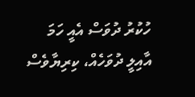ހުކުރު ދުވަސް އެއީ ހަމަ އާއިލީ ދުވަހެއް، ކިރިޔާވެސް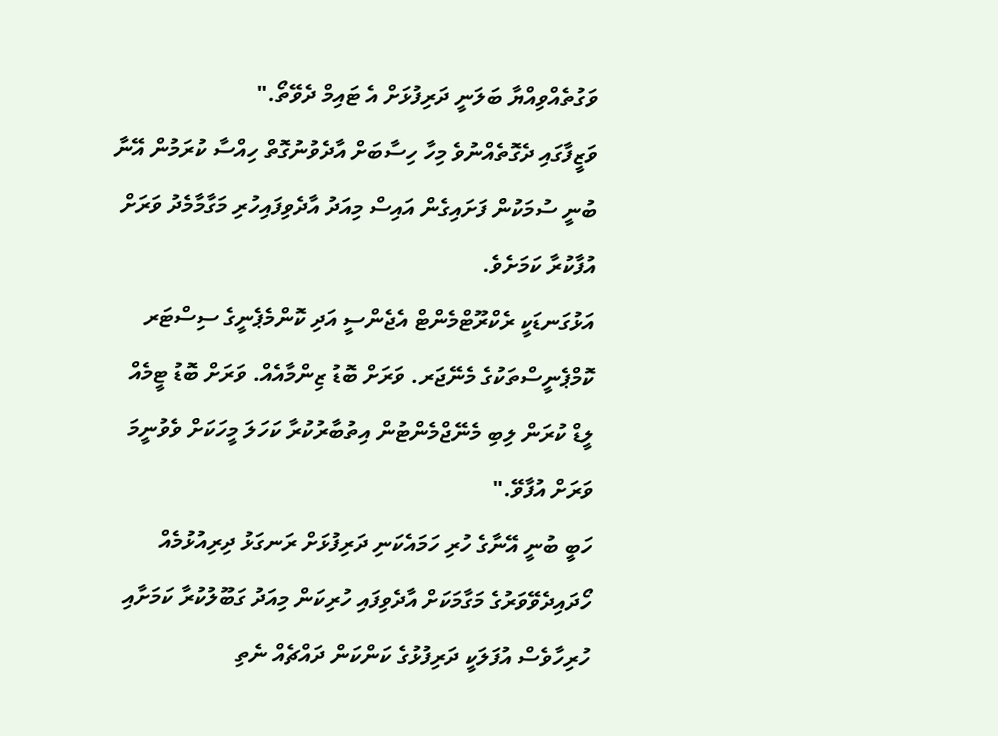ވަގުތެއްވިއްޔާ ބަލަނީ ދަރިފުޅަށް އެ ޓައިމް ދެވޭތޯ."
ވަޒީފާގައި ދެގޮތެއްނުވެ މިހާ ހިސާބަށް އާދެވުނުގޮތް ހިއްސާ ކުރަމުން އޭނާ ބުނީ ސުމަކުން ފަށައިގެން އައިސް މިއަދު އާދެވިފައިހުރި މަގާމާމެދު ވަރަށް އުފާކުރާ ކަމަށެވެ.
އަޅުގަނޑަކީ ރެކްރޫޓްމެންޓް އެޖެންސީ އަދި ކޮންމެޕެނީގެ ސިސްޓަރ ކޮމްޕެނީސްތަކުގެ މެނޭޖަރ. ވަރަށް ބޮޑު ޒިންމާއެއް. ވަރަށް ބޮޑު ޓީމެއް ލީޑް ކުރަން ލިބި މެނޭޖްމެންޓުން އިތުބާރުކުރާ ކަހަލަ މީހަކަށް ވެވުނީމަ ވަރަށް އުފާވޭ."
ހަބީ ބުނީ އޭނާގެ ހުރި ހަމައެކަނި ދަރިފުޅަށް ރަނގަޅު ދިރިއުޅުމެއް ހޯދައިދެވޭވަރުގެ މަގާމަކަށް އާދެވިފައި ހުރިކަން މިއަދު ގަބޫލުކުރާ ކަމަށާއި ހުރިހާވެސް އުފަލަކީ ދަރިފުޅުގެ ކަންކަން ދައްޗެއް ނެތި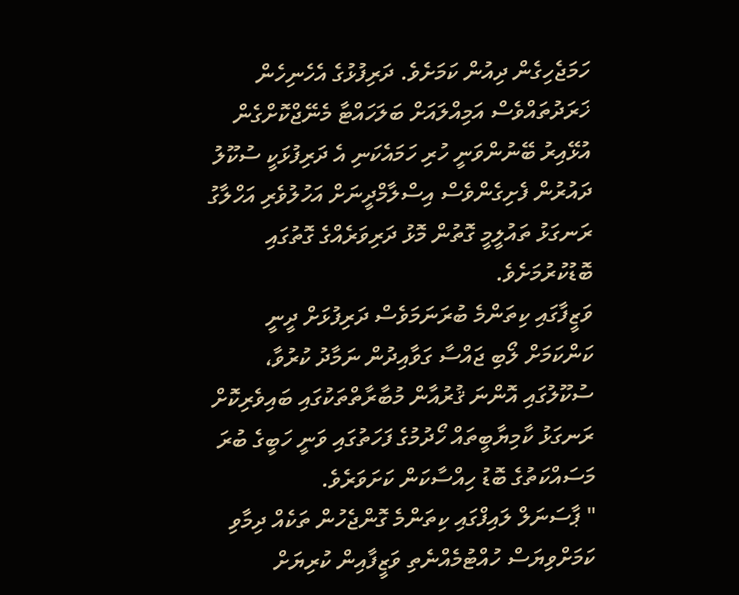ހަމަޖެހިގެން ދިއުން ކަމަށެވެ. ދަރިފުޅުގެ އެހެނިހެން ޚަރަދުތައްވެސް އަމިއްލައަށް ބަލަހައްޓާ މެނޭޖްކޮށްގެން އުޅޭއިރު ބޭނުންވަނީ ހުރި ހަމައެކަނި އެ ދަރިފުޅަކީ ސުކޫލު ދައުރުން ފެށިގެންވެސް އިސްލާމްދީނަށް އަހުލުވެރި އަހްލާގު ރަނގަޅު ތައުލީމީ ގޮތުން މޮޅު ދަރިވަރެއްގެ ގޮތުގައި ބޮޑުކުރުމަށެވެ.
ވަޒީފާގައި ކިތަންމެ ބުރަނަމަވެސް ދަރިފުޅަށް ދީނީ ކަންކަމަށް ލޯބި ޖައްސާ ގަވާއިދުން ނަމާދު ކުރުވާ، ސުކޫލުގައި އޮންނަ ޤުރުއާން މުބާރާތްތަކުގައި ބައިވެރިކޮށް ރަނގަޅު ކާމިޔާބީތައް ހޯދުމުގެ ފަހަތުގައި ވަނީ ހަބީގެ ބުރަ މަސައްކަތުގެ ބޮޑު ހިއްސާކަން ކަށަވަރެވެ.
" ޕާސަނަލް ލައިފްގައި ކިތަންމެ ގޮންޖެހުން ތަކެއް ދިމާވި ކަމަށްވިޔަސް ހުއްޓުމެއްނެތި ވަޒީފާއިން ކުރިޔަށް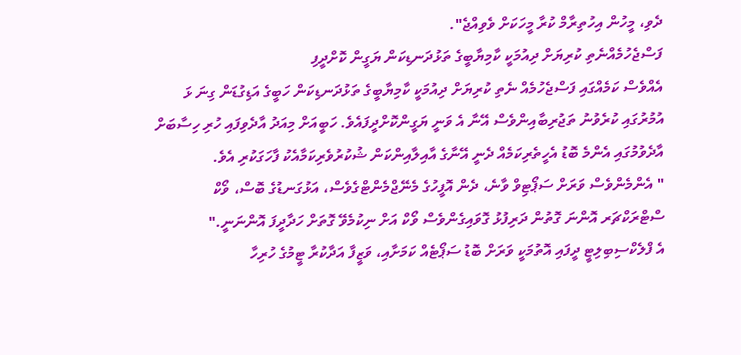ދެވި، މީހުން އިހުތިރާމް ކުރާ މީހަކަށް ވެވިއްޖެ".
ފަސްޖެހުމެއްނެތި ކުރިޔަށް ދިއުމަކީ ކާމިޔާބީގެ ތަޅުދަނޑިކަން ޔަގީން ކޮށްދީފި
އެއްވެސް ކަމެއްގައި ފަސްޖެހުމެއް ނެތި ކުރިޔަށް ދިއުމަކީ ކާމިޔާބީގެ ތަޅުދަނޑިކަން ހަބީގެ އަޑިގުޑަން ގިނަ ޅަ އުމުރުގައި ކުރެވުނު ތަޖުރިބާއިންވެސް އޭނާ އެ ވަނީ ޔަގީންކޮށްދީފައެވެ. ހަބީއަށް މިއަދު އާދެވިފައި ހުރި ހިސާބަށް އާދެވުމުގައި އެންމެ ބޮޑު އެހީތެރިކަމެއް ދެނީ އޭނާގެ އާއިލާއިންކަން ޝުކުރުވެރިކަމާއެކު ފާހަގަކުރި އެވެ.
" އެންމެންވެސް ވަރަށް ސަޕޯޓިވް ވާނެ، ދެން އޮފީހުގެ މެނޭޖްމެންޓްގެވެސް، އަޅުގަނޑުގެ ބޮސް، ވޯކް ސްޓްރަކްޗަރ އޮންނަ ގޮތުން ދަރިފުޅު ގޮވައިގެންވެސް ވޯކް އަށް ނިކުމެވޭ ގޮތަށް ހަދާދީފަ އޮންނަނީ."
އެ ފްލެކްސިބިލިޓީ ދީފައި އޮތުމަކީ ވަރަށް ބޮޑު ސަޕޯޓެއް ކަމަށާއި، ވަޒީފާ އަދާކުރާ ޓީމުގެ ހުރިހާ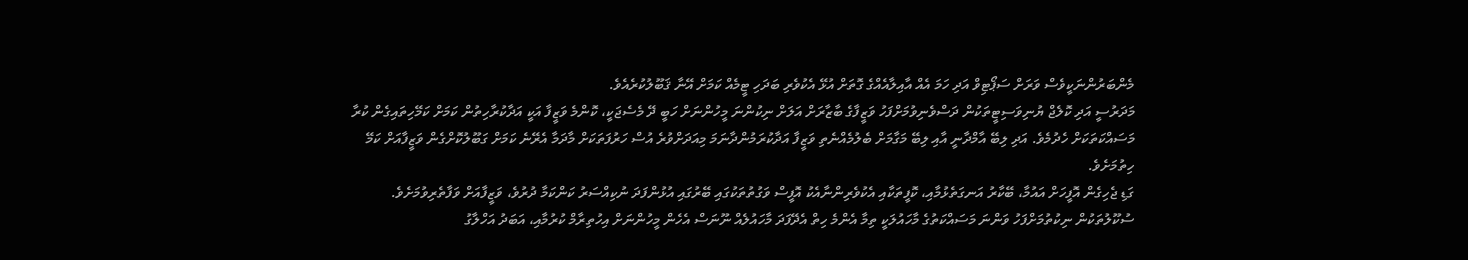މެންބަރުންނަކީވެސް ވަރަށް ސަޕޯޓިވް އަދި ހަމަ އެއް އާއިލާއެއްގެ ގޮތަށް އުޅޭ އެކުވެރި ބަދަހި ޓީމެއް ކަމަށް އޭނާ ޤަބޫލުކުރެއެވެ.
މަދަރުސީ އަދި ކޮލެޖް ޔުނިވަސިޓީތަކުން ދަސްވެނިވުމަށްފަހު ވަޒީފާގެ ބާޒާރަށް އަލަށް ނިކުންނަ މީހުންނަށް ހަބީ ދޭ މެސެޖަކީ، ކޮންމެ ވަޒީފާ އަކީ އަދާކުރާހިތުން ކަމަށް ކަމޭހިތައިގެން ކުރާ މަސައްކަތަކަށް ހެދުމެވެ. އަދި ލިބޭ އާމްދާނީ އާއި ލިބޭ މަގާމަށް ބެލުމެއްނެތި ވަޒީފާ އަދާކުރަމުންދާނަމަ މިއަދަށްވުރެ އުސް ހަރުފަތަކަށް މާދަމާ އެރޭނެ ކަމަށް ގަބޫލުކޮށްގެން ވަޒީފާއަށް ކަމޭ ހިތުމަށެވެ.
ގަޑި ޖެހިގެން އޮފީހަށް އައުމާ، ބޭކާރު އަނގަތެޅުމާއި، ކޮފީތަކާއި އެކުވެރިންނާއެކު އޮފީސް ވަގުތުތަކުގައި ބޭރުގައި އުޅުންފަދަ ނުކިއްސަރު ކަންކަމާ ދުރުވެ، ވަޒީފާއަށް ވަފާތެރިވުމަށެވެ.
ސުކޫލުތަކުން ނިކުތުމަށްފަހު ވަންނަ މަސައްކަތުގެ މާހައުލަކީ ތިމާ އެންމެ ހިތް އެދޭފަދަ މާހައުލެއް ނޫނަސް އެހެން މީހުންނަށް އިހުތިރާމް ކުރުމާއި، އަބަދު އަހްލާގު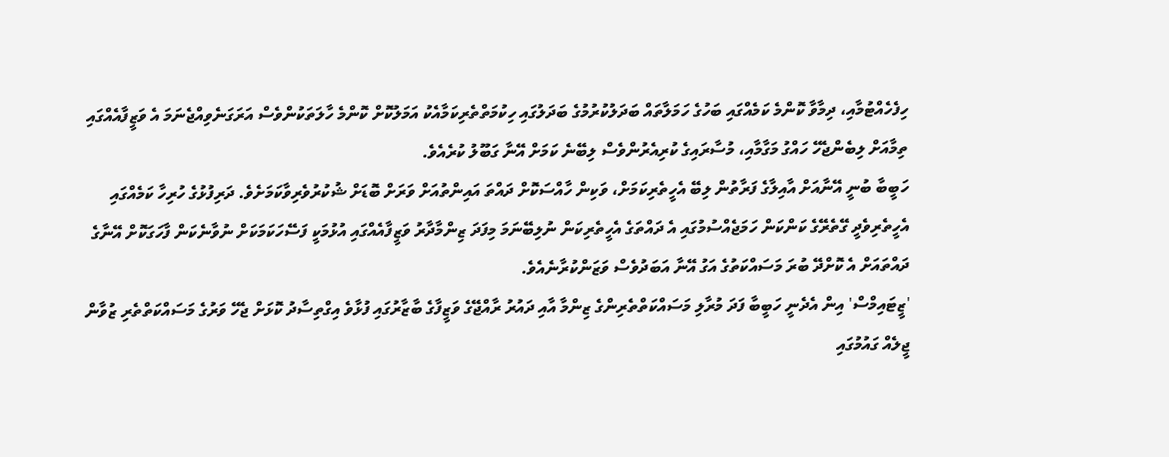ހިފެހެއްޓުމާއި، ދިމާވާ ކޮންމެ ކަމެއްގައި ބަހުގެ ހަމަލާތައް ބަދަލުކުރުމުގެ ބަދަލުގައި ހިކުމަތްތެރިކަމާއެކު އަމަލުކޮށް ކޮންމެ ހާލަތަކުންވެސް އަރަގަނެވިއްޖެނަމަ އެ ވަޒީފާއެއްގައި ތިމާއަށް ލިބެންޖެހޭ ހައްގު މަގާމާއި، މުސާރައިގެ ކުރިއެރުންވެސް ލިބޭނެ ކަމަށް އޭނާ ގަބޫލު ކުރެއެވެ.
ހަބީބާ ބުނީ އޭނާއަށް އާއިލާގެ ފަރާތުން ލިބޭ އެހީތެރިކަމަށް، ވަކިން ހާއްސަކޮށް ދައްތަ އައިންތުއަށް ވަރަށް ބޮޑަށް ޝުކުރުވެރިވާކަމަށެވެ. ދަރިފުޅުގެ ހުރިހާ ކަމެއްގައި އެހީތެރިވެދީ ގޭތެރޭގެ ކަންކަން ހަމަޖެއްސުމުގައި އެ ދައްތަގެ އެހީތެރިކަން ނުލިބޭނަމަ މިފަދަ ޒިންމާދާރު ވަޒީފާއެއްގައި އުޅުމަކީ ފަސޭހަކަމަކަށް ނުވާނެކަން ފާހަގަކޮށް އޭނާގެ ދައްތައަށް އެ ކޮށްދޭ ބުރަ މަސައްކަތުގެ އަގު އޭނާ އަބަދުވެސް ވަޒަންކުރާނެއެވެ.
'ޒީޓައިމްސް' އިން އެދެނީ ހަބީބާ ފަދަ މުރާލި މަސައްކަތްތެރިންގެ ޒިންމާ އާއި ދައުރު ރާއްޖޭގެ ވަޒީފާގެ ބާޒާރުގައި ފުޅާވެ އިގްތިސާދު ކޮޅަށް ޖެހޭ ވަރުގެ މަސައްކަތްތެރި ޒުވާން ޖީލެއް ގައުމުގައި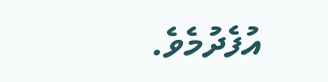އުފެދުމެވެ.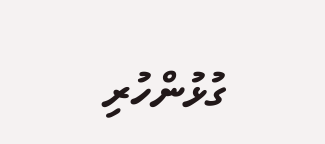ގުޅުންހުރި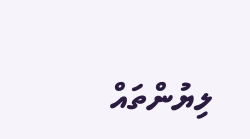ލިޔުންތައް